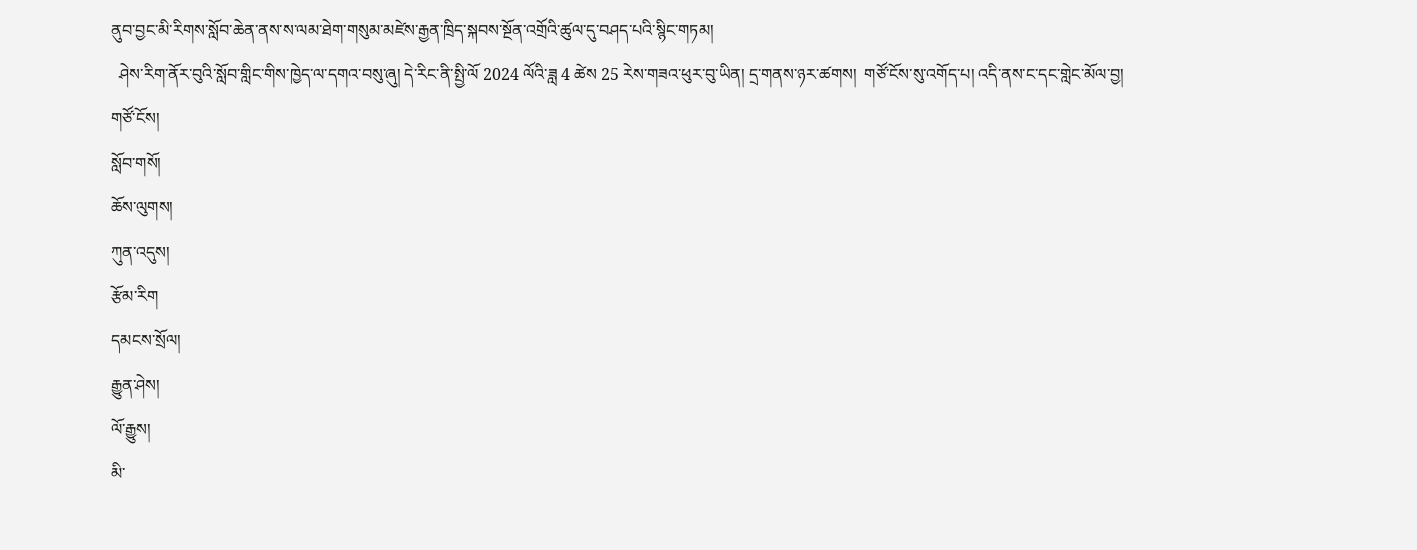ནུབ་བྱང་མི་རིགས་སློབ་ཆེན་ནས་ས་ལམ་ཐེག་གསུམ་མཛེས་རྒྱན་ཁྲིད་སྐབས་སྔོན་འགྲོའི་ཚུལ་དུ་བཤད་པའི་སྙིང་གཏམ།
  ཤེས་རིག་ནོར་བུའི་སློབ་གླིང་གིས་ཁྱེད་ལ་དགའ་བསུ་ཞུ། དེ་རིང་ནི་སྤྱི་ལོ 2024 ལོའི་ཟླ 4 ཚེས 25 རེས་གཟའ་ཕུར་བུ་ཡིན། དྲ་གནས་ཉར་ཚགས།  གཙོ་ངོས་སུ་འགོད་པ། འདི་ནས་ང་དང་གླེང་མོལ་བྱ།
གཙོ་ངོས།
སློབ་གསོ།
ཆོས་ལུགས།
ཀུན་འདུས།
རྩོམ་རིག
དམངས་སྲོལ།
རྒྱུན་ཤེས།
ལོ་རྒྱུས།
མི་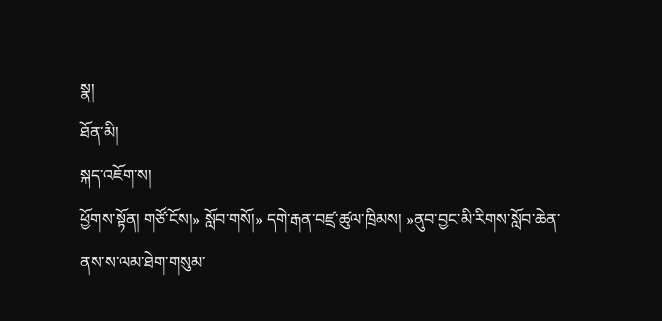སྣ།
ཐོན་མི།
སྐད་འཇོག་ས།
ཕྱོགས་སྟོན། གཙོ་ངོས།» སློབ་གསོ།» དགེ་རྒན་བཛྲ་ཚུལ་ཁྲིམས། »ནུབ་བྱང་མི་རིགས་སློབ་ཆེན་ནས་ས་ལམ་ཐེག་གསུམ་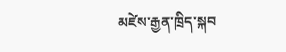མཛེས་རྒྱན་ཁྲིད་སྐབ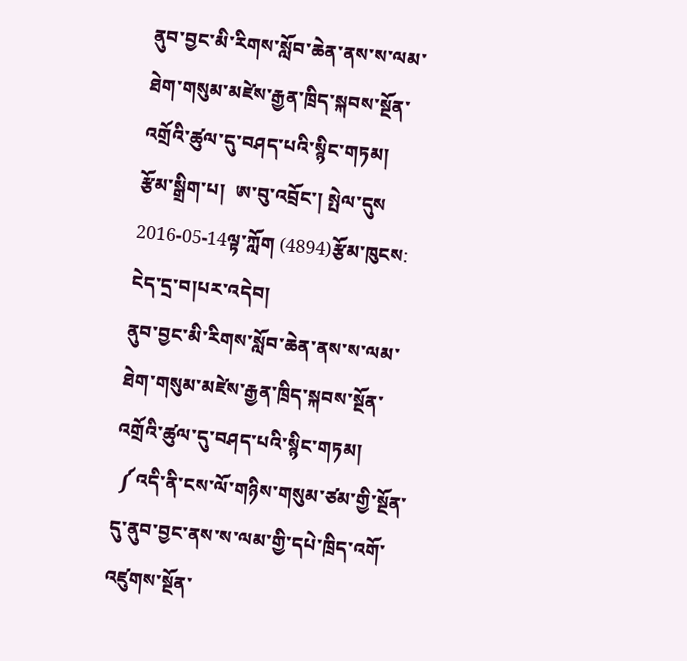ནུབ་བྱང་མི་རིགས་སློབ་ཆེན་ནས་ས་ལམ་ཐེག་གསུམ་མཛེས་རྒྱན་ཁྲིད་སྐབས་སྔོན་འགྲོའི་ཚུལ་དུ་བཤད་པའི་སྙིང་གཏམ།
རྩོམ་སྒྲིག་པ།  ཨ་བུ་འབྲོང་། སྤེལ་དུས 2016-05-14ལྟ་ཀློག (4894)རྩོམ་ཁུངས: ངེད་དྲ་བ།པར་འདེབ།
ནུབ་བྱང་མི་རིགས་སློབ་ཆེན་ནས་ས་ལམ་ཐེག་གསུམ་མཛེས་རྒྱན་ཁྲིད་སྐབས་སྔོན་འགྲོའི་ཚུལ་དུ་བཤད་པའི་སྙིང་གཏམ།
 ༼འདི་ནི་ངས་ལོ་གཉིས་གསུམ་ཙམ་གྱི་སྔོན་དུ་ནུབ་བྱང་ནས་ས་ལམ་གྱི་དཔེ་ཁྲིད་འགོ་འཛུགས་སྔོན་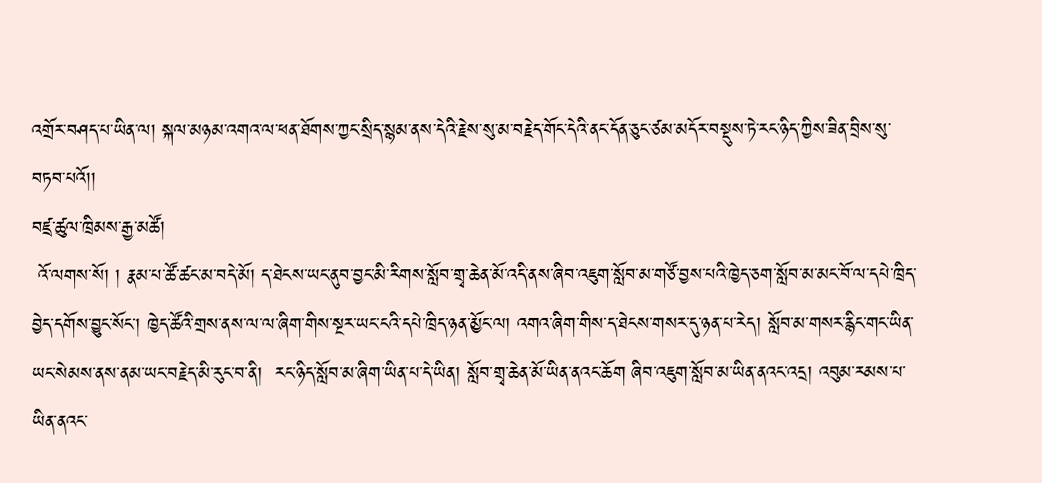འགྲོར་བཤད་པ་ཡིན་ལ། སྐལ་མཉམ་འགའ་ལ་ཕན་ཐོགས་ཀྱང་སྲིད་སྙམ་ནས་དེའི་རྗེས་སུ་མ་བརྗེད་གོང་དེའི་ནང་དོན་ཅུང་ཙམ་མདོར་བསྡུས་ཏེ་རང་ཉིད་ཀྱིས་ཟིན་བྲིས་སུ་བཏབ་པའོ།།
བཛྲ་ཚུལ་ཁྲིམས་རྒྱ་མཚོ།
 འོ་ལགས་སོ། ། རྣམ་པ་ཚོ་ཚང་མ་བདེ་མོ། ད་ཐེངས་ཡང་ནུབ་བྱང་མི་རིགས་སློབ་གྲྭ་ཆེན་མོ་འདི་ནས་ཞིབ་འཇུག་སློབ་མ་གཙོ་བྱས་པའི་ཁྱེད་ཅག་སློབ་མ་མང་བོ་ལ་དཔེ་ཁྲིད་བྱེད་དགོས་བྱུང་སོང་། ཁྱེད་ཚོའི་གྲས་ནས་ལ་ལ་ཞིག་གིས་སྔར་ཡང་ངའི་དཔེ་ཁྲིད་ཉན་མྱོང་ལ། འགའ་ཞིག་གིས་ད་ཐེངས་གསར་དུ་ཉན་པ་རེད། སློབ་མ་གསར་རྙིང་གང་ཡིན་ཡང་སེམས་ནས་ནམ་ཡང་བརྗེད་མི་རུང་བ་ནི།  རང་ཉིད་སློབ་མ་ཞིག་ཡིན་པ་དེ་ཡིན། སློབ་གྲྭ་ཆེན་མོ་ཡིན་ནའང་ཆོག ཞིབ་འཇུག་སློབ་མ་ཡིན་ནའང་འདྲ། འབུམ་རམས་པ་ཡིན་ནའང་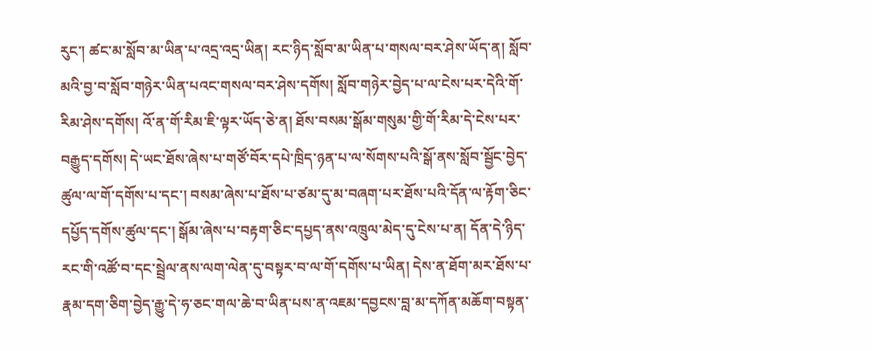རུང་། ཚང་མ་སློབ་མ་ཡིན་པ་འདྲ་འདྲ་ཡིན། རང་ཉིད་སློབ་མ་ཡིན་པ་གསལ་བར་ཤེས་ཡོད་ན། སློབ་མའི་བྱ་བ་སློབ་གཉེར་ཡིན་པའང་གསལ་བར་ཤེས་དགོས། སློབ་གཉེར་བྱེད་པ་ལ་ངེས་པར་དེའི་གོ་རིམ་ཤེས་དགོས། འོ་ན་གོ་རིམ་ཇི་ལྟར་ཡོད་ཅེ་ན། ཐོས་བསམ་སྒོམ་གསུམ་གྱི་གོ་རིམ་དེ་ངེས་པར་བརྒྱུད་དགོས། དེ་ཡང་ཐོས་ཞེས་པ་གཙོ་བོར་དཔེ་ཁྲིད་ཉན་པ་ལ་སོགས་པའི་སྒོ་ནས་སློབ་སྦྱོང་བྱེད་ཚུལ་ལ་གོ་དགོས་པ་དང་། བསམ་ཞེས་པ་ཐོས་པ་ཙམ་དུ་མ་བཞག་པར་ཐོས་པའི་དོན་ལ་རྟོག་ཅིང་དཔྱོད་དགོས་ཚུལ་དང་། སྒོམ་ཞེས་པ་བརྟག་ཅིང་དཔྱད་ནས་འཁྲུལ་མེད་དུ་ངེས་པ་ན། དོན་དེ་ཉིད་རང་གི་འཚོ་བ་དང་སྦྲེལ་ནས་ལག་ལེན་དུ་བསྟར་བ་ལ་གོ་དགོས་པ་ཡིན། དེས་ན་ཐོག་མར་ཐོས་པ་རྣམ་དག་ཅིག་བྱེད་རྒྱུ་དེ་ཧ་ཅང་གལ་ཆེ་བ་ཡིན་པས་ན་འཇམ་དབྱངས་བླ་མ་དཀོན་མཆོག་བསྟན་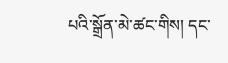པའི་སྒྲོན་མེ་ཚང་གིས། དང་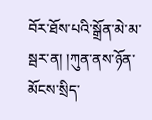བོར་ཐོས་པའི་སྒྲོན་མེ་མ་སྦར་ན། །ཀུན་ནས་ཉོན་མོངས་སྲིད་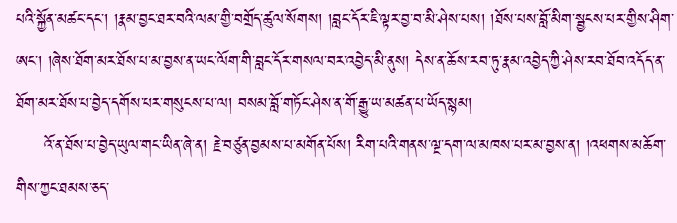པའི་སྐྱོན་མཚང་དང་། །རྣམ་བྱང་ཐར་བའི་ལམ་གྱི་བགྲོད་ཚུལ་སོགས། །བླང་དོར་ཇི་ལྟར་བྱ་བ་མི་ཤེས་པས། །ཐོས་པས་བློ་མིག་སྦྱངས་པར་གྱིས་ཤིག་ཨང་། །ཞེས་ཐོག་མར་ཐོས་པ་མ་བྱས་ན་ཡང་ལོག་གི་བླང་དོར་གསལ་བར་འབྱེད་མི་ནུས། དེས་ན་ཆོས་རབ་ཏུ་རྣམ་འབྱེད་ཀྱི་ཤེས་རབ་ཐོབ་འདོད་ན་ཐོག་མར་ཐོས་པ་བྱེད་དགོས་པར་གསུངས་པ་ལ། བསམ་བློ་གཏོང་ཤེས་ན་གོ་རྒྱུ་ཡ་མཚན་པ་ཡོད་སྙམ།
     འོ་ན་ཐོས་པ་བྱེད་ཡུལ་གང་ཡིན་ཞེ་ན། རྗེ་བཙུན་བྱམས་པ་མགོན་པོས། རིག་པའི་གནས་ལྔ་དག་ལ་མཁས་པར་མ་བྱས་ན། །འཕགས་མཆོག་གིས་ཀྱང་ཐམས་ཅད་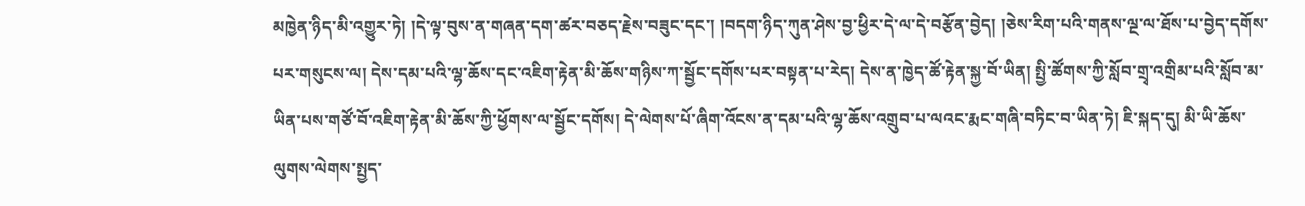མཁྱེན་ཉིད་མི་འགྱུར་ཏེ། །དེ་ལྟ་བུས་ན་གཞན་དག་ཚར་བཅད་རྗེས་བཟུང་དང་། །བདག་ཉིད་ཀུན་ཤེས་བྱ་ཕྱིར་དེ་ལ་དེ་བརྩོན་བྱེད། །ཅེས་རིག་པའི་གནས་ལྔ་ལ་ཐོས་པ་བྱེད་དགོས་པར་གསུངས་ལ། དེས་དམ་པའི་ལྷ་ཆོས་དང་འཇིག་རྟེན་མི་ཆོས་གཉིས་ཀ་སྦྱོང་དགོས་པར་བསྟན་པ་རེད། དེས་ན་ཁྱེད་ཚོ་རྟེན་སྐྱ་བོ་ཡིན། སྤྱི་ཚོགས་ཀྱི་སློབ་གྲྭ་འགྲིམ་པའི་སློབ་མ་ཡིན་པས་གཙོ་བོ་འཇིག་རྟེན་མི་ཆོས་ཀྱི་ཕྱོགས་ལ་སྦྱོང་དགོས། དེ་ལེགས་པོ་ཞིག་འོངས་ན་དམ་པའི་ལྷ་ཆོས་འགྲུབ་པ་ལའང་རྨང་གཞི་བཏིང་བ་ཡིན་ཏེ། ཇི་སྐད་དུ། མི་ཡི་ཆོས་ལུགས་ལེགས་སྤྱད་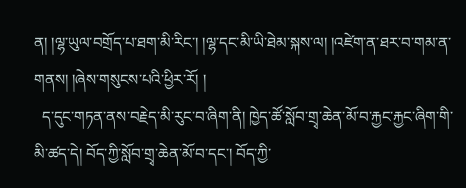ན། །ལྷ་ཡུལ་བགྲོད་པ་ཐག་མི་རིང་། །ལྷ་དང་མི་ཡི་ཐེམ་སྐས་ལ། །འཛེག་ན་ཐར་བ་གམ་ན་གནས། །ཞེས་གསུངས་པའི་ཕྱིར་རོ། །
  ད་དུང་གཏན་ནས་བརྗེད་མི་རུང་བ་ཞིག་ནི། ཁྱེད་ཚོ་སློབ་གྲྭ་ཆེན་མོ་བ་རྐྱང་རྐྱང་ཞིག་གི་མི་ཚད་དེ། བོད་ཀྱི་སློབ་གྲྭ་ཆེན་མོ་བ་དང་། བོད་ཀྱི་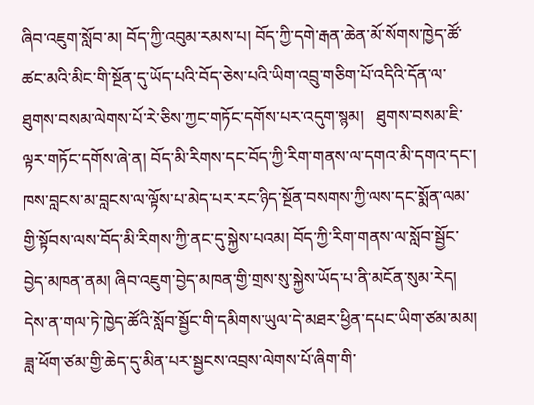ཞིབ་འཇུག་སློབ་མ། བོད་ཀྱི་འབུམ་རམས་པ། བོད་ཀྱི་དགེ་རྒན་ཆེན་མོ་སོགས་ཁྱེད་ཚོ་ཚང་མའི་མིང་གི་སྔོན་དུ་ཡོད་པའི་བོད་ཅེས་པའི་ཡིག་འབྲུ་གཅིག་པོ་འདིའི་དོན་ལ་ཐུགས་བསམ་ལེགས་པོ་རེ་ཅིས་ཀྱང་གཏོང་དགོས་པར་འདུག་སྙམ།   ཐུགས་བསམ་ཇི་ལྟར་གཏོང་དགོས་ཞེ་ན། བོད་མི་རིགས་དང་བོད་ཀྱི་རིག་གནས་ལ་དགའ་མི་དགའ་དང་། ཁས་བླངས་མ་བླངས་ལ་ལྟོས་པ་མེད་པར་རང་ཉིད་སྔོན་བསགས་ཀྱི་ལས་དང་སྨོན་ལམ་གྱི་སྟོབས་ལས་བོད་མི་རིགས་ཀྱི་ནང་དུ་སྐྱེས་པའམ། བོད་ཀྱི་རིག་གནས་ལ་སློབ་སྦྱོང་བྱེད་མཁན་ནམ། ཞིབ་འཇུག་བྱེད་མཁན་གྱི་གྲས་སུ་སྐྱེས་ཡོད་པ་ནི་མངོན་སུམ་རེད། དེས་ན་གལ་ཏེ་ཁྱེད་ཚོའི་སློབ་སྦྱོང་གི་དམིགས་ཡུལ་དེ་མཐར་ཕྱིན་དཔང་ཡིག་ཙམ་མམ། ཟླ་ཕོག་ཙམ་གྱི་ཆེད་དུ་མིན་པར་སྦྱངས་འབྲས་ལེགས་པོ་ཞིག་གི་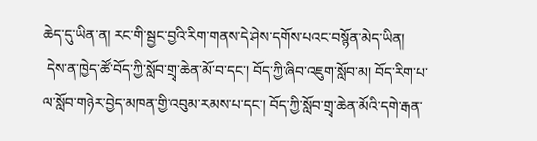ཆེད་དུ་ཡིན་ན། རང་གི་སྦྱང་བྱའི་རིག་གནས་དེ་ཤེས་དགོས་པའང་བསྙོན་མེད་ཡིན།
 དེས་ན་ཁྱེད་ཚོ་བོད་ཀྱི་སློབ་གྲྭ་ཆེན་མོ་བ་དང་། བོད་ཀྱི་ཞིབ་འཇུག་སློབ་མ། བོད་རིག་པ་ལ་སློབ་གཉེར་བྱེད་མཁན་གྱི་འབུམ་རམས་པ་དང་། བོད་ཀྱི་སློབ་གྲྭ་ཆེན་མོའི་དགེ་རྒན་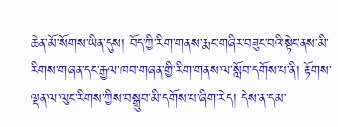ཆེན་མོ་སོགས་ཡིན་དུས། བོད་ཀྱི་རིག་གནས་རྨང་གཞིར་བཟུང་བའི་སྟེང་ནས་མི་རིགས་གཞན་དང་རྒྱལ་ཁབ་གཞན་གྱི་རིག་གནས་ལ་སློབ་དགོས་པ་ནི། རྟོགས་ལྡན་ལ་ལུང་རིགས་ཀྱིས་བསྒྲུབ་མི་དགོས་པ་ཞིག་རེད། དེས་ན་དམ་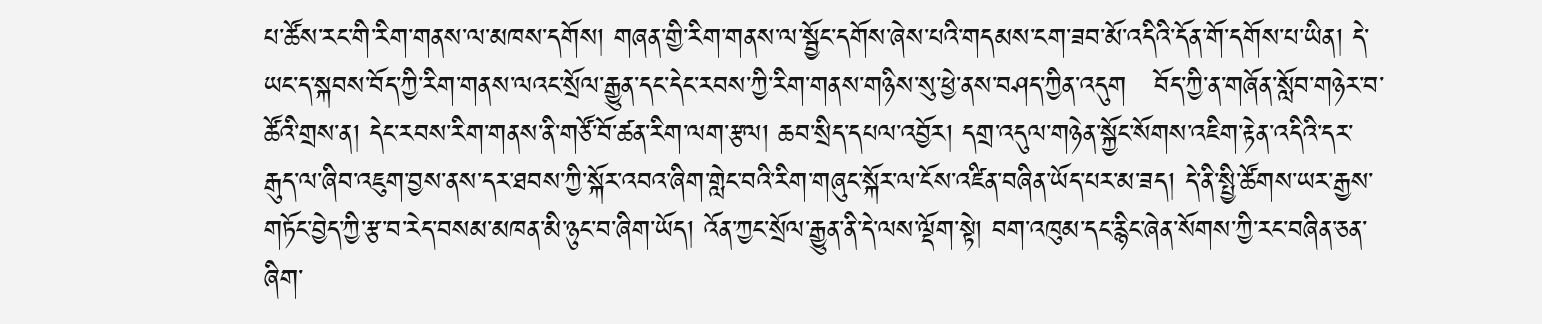པ་ཚོས་རང་གི་རིག་གནས་ལ་མཁས་དགོས། གཞན་གྱི་རིག་གནས་ལ་སྦྱོང་དགོས་ཞེས་པའི་གདམས་ངག་ཟབ་མོ་འདིའི་དོན་གོ་དགོས་པ་ཡིན། དེ་ཡང་ད་སྐབས་བོད་ཀྱི་རིག་གནས་ལའང་སྲོལ་རྒྱུན་དང་དེང་རབས་ཀྱི་རིག་གནས་གཉིས་སུ་ཕྱེ་ནས་བཤད་ཀྱིན་འདུག   བོད་ཀྱི་ན་གཞོན་སློབ་གཉེར་བ་ཚོའི་གྲས་ན། དེང་རབས་རིག་གནས་ནི་གཙོ་བོ་ཚན་རིག་ལག་རྩལ། ཆབ་སྲིད་དཔལ་འབྱོར། དགྲ་འདུལ་གཉེན་སྐྱོང་སོགས་འཇིག་རྟེན་འདིའི་དར་རྒུད་ལ་ཞིབ་འཇུག་བྱས་ནས་དར་ཐབས་ཀྱི་སྐོར་འབའ་ཞིག་གླེང་བའི་རིག་གཞུང་སྐོར་ལ་ངོས་འཛིན་བཞིན་ཡོད་པར་མ་ཟད། དེ་ནི་སྤྱི་ཚོགས་ཡར་རྒྱས་གཏོང་བྱེད་ཀྱི་རྩ་བ་རེད་བསམ་མཁན་མི་ཉུང་བ་ཞིག་ཡོད། འོན་ཀྱང་སྲོལ་རྒྱུན་ནི་དེ་ལས་ལྡོག་སྟེ། བག་འཁུམ་དང་རྙིང་ཞེན་སོགས་ཀྱི་རང་བཞིན་ཅན་ཞིག་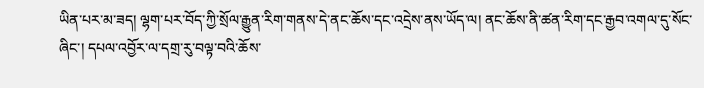ཡིན་པར་མ་ཟད། ལྷག་པར་བོད་ཀྱི་སྲོལ་རྒྱུན་རིག་གནས་དེ་ནང་ཆོས་དང་འདྲེས་ནས་ཡོད་ལ། ནང་ཆོས་ནི་ཚན་རིག་དང་རྒྱབ་འགལ་དུ་སོང་ཞིང་། དཔལ་འབྱོར་ལ་དགྲ་རུ་བལྟ་བའི་ཆོས་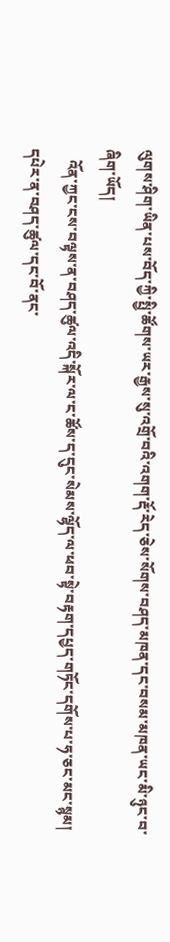ལུགས་ཤིག་ཡིན་པས་བོད་ཀྱི་སྤྱི་ཚོགས་ཡར་རྒྱས་སུ་འགྲོ་བའི་འགག་རྡོ་རེད་ཅེས་སོགས་བཤད་མཁན་དང་བསམ་མཁན་ཡང་མི་ཉུང་བ་ཞིག་ཡོད།
   འོན་ཀྱང་ངས་བལྟས་ན་བཤད་ཚུལ་འདི་སྐོར་ལ་ང་ཚོས་ད་དུང་སེམས་ལྷོད་ལ་ཕབ་སྟེ་བརྟག་དཔྱད་གཏོང་དགོས་པ་ཧ་ཅང་མང་སྙམ། དཔེར་ན་བཤད་ཚུལ་དང་བོ་ནང་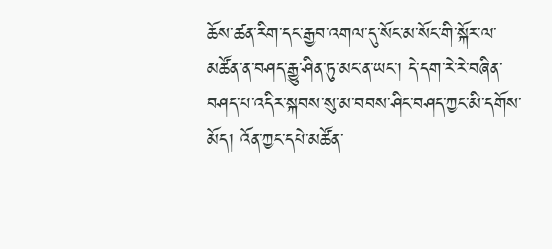ཆོས་ཚན་རིག་དང་རྒྱབ་འགལ་དུ་སོང་མ་སོང་གི་སྐོར་ལ་མཚོན་ན་བཤད་རྒྱུ་ཤིན་ཏུ་མང་ན་ཡང་། དེ་དག་རེ་རེ་བཞིན་བཤད་པ་འདིར་སྐབས་སུ་མ་བབས་ཤིང་བཤད་ཀྱང་མི་དགོས་མོད། འོན་ཀྱང་དཔེ་མཚོན་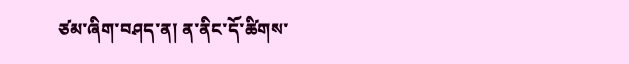ཙམ་ཞིག་བཤད་ན། ན་ནིང་དོ་ཚིགས་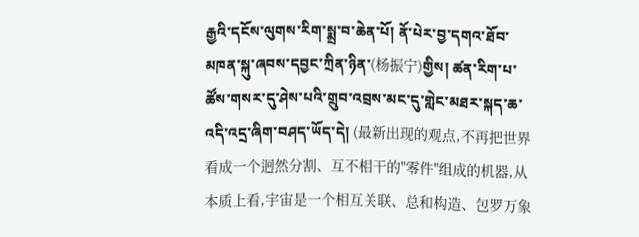རྒྱའི་དངོས་ལུགས་རིག་སྨྲ་བ་ཆེན་པོ། ནོ་པེར་བྱ་དགའ་ཐོབ་མཁན་སྐུ་ཞབས་དབྱང་ཀྲིན་ཉིན་(杨振宁)གྱིས། ཚན་རིག་པ་ཚོས་གསར་དུ་ཤེས་པའི་གྲུབ་འབྲས་མང་དུ་གླེང་མཐར་སྐད་ཆ་འདི་འདྲ་ཞིག་བཤད་ཡོད་དེ། (最新出现的观点,不再把世界看成一个迥然分割、互不相干的"零件"组成的机器,从本质上看,宇宙是一个相互关联、总和构造、包罗万象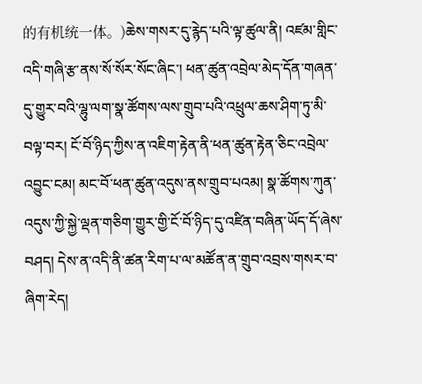的有机统一体。)ཆེས་གསར་དུ་རྙེད་པའི་ལྟ་ཚུལ་ནི། འཛམ་གླིང་འདི་གཞི་རྩ་ནས་སོ་སོར་སོང་ཞིང་། ཕན་ཚུན་འབྲེལ་མེད་དོན་གཞན་དུ་གྱུར་བའི་ལྷུ་ལག་སྣ་ཚོགས་ལས་གྲུབ་པའི་འཕྲུལ་ཆས་ཤིག་ཏུ་མི་བལྟ་བར། ངོ་བོ་ཉིད་ཀྱིས་ན་འཇིག་རྟེན་ནི་ཕན་ཚུན་རྟེན་ཅིང་འབྲེལ་འབྱུང་ངམ། མང་བོ་ཕན་ཚུན་འདུས་ནས་གྲུབ་པའམ། སྣ་ཚོགས་ཀུན་འདུས་ཀྱི་སྐྱེ་ལྡན་གཅིག་གྱུར་གྱི་ངོ་བོ་ཉིད་དུ་འཛིན་བཞིན་ཡོད་དོ་ཞེས་བཤད། དེས་ན་འདི་ནི་ཚན་རིག་པ་ལ་མཚོན་ན་གྲུབ་འབྲས་གསར་བ་ཞིག་རེད།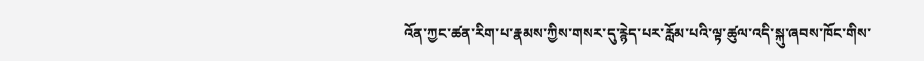འོན་ཀྱང་ཚན་རིག་པ་རྣམས་ཀྱིས་གསར་དུ་རྙེད་པར་རློམ་པའི་ལྟ་ཚུལ་འདི་སྐུ་ཞབས་ཁོང་གིས་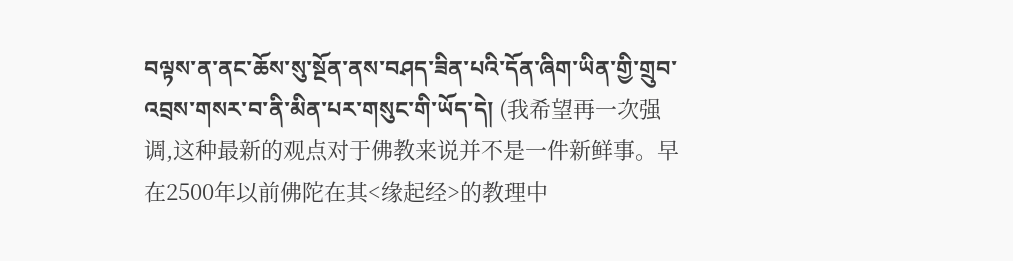བལྟས་ན་ནང་ཆོས་སུ་སྔོན་ནས་བཤད་ཟིན་པའི་དོན་ཞིག་ཡིན་གྱི་གྲུབ་འབྲས་གསར་བ་ནི་མིན་པར་གསུང་གི་ཡོད་དེ། (我希望再一次强调,这种最新的观点对于佛教来说并不是一件新鲜事。早在2500年以前佛陀在其<缘起经>的教理中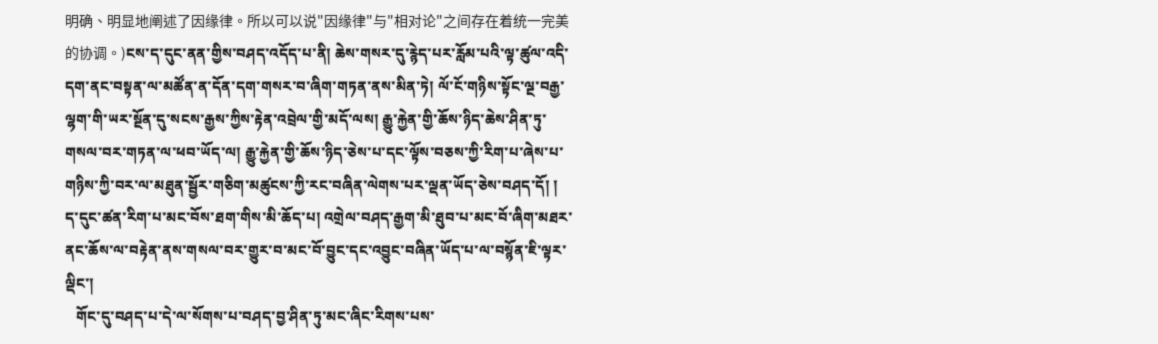明确、明显地阐述了因缘律。所以可以说"因缘律"与"相对论"之间存在着统一完美的协调。)ངས་ད་དུང་ནན་གྱིས་བཤད་འདོད་པ་ནི། ཆེས་གསར་དུ་རྙེད་པར་རློམ་པའི་ལྟ་ཚུལ་འདི་དག་ནང་བསྟན་ལ་མཚོན་ན་དོན་དག་གསར་བ་ཞིག་གཏན་ནས་མིན་ཏེ། ལོ་ངོ་གཉིས་སྟོང་ལྔ་བརྒྱ་ལྷག་གི་ཡར་སྔོན་དུ་སངས་རྒྱས་ཀྱིས་རྟེན་འབྲེལ་གྱི་མདོ་ལས། རྒྱུ་རྐྱེན་གྱི་ཆོས་ཉིད་ཆེས་ཤིན་ཏུ་གསལ་བར་གཏན་ལ་ཕབ་ཡོད་ལ། རྒྱུ་རྐྱེན་གྱི་ཆོས་ཉིད་ཅེས་པ་དང་ལྟོས་བཅས་ཀྱི་རིག་པ་ཞེས་པ་གཉིས་ཀྱི་བར་ལ་མཐུན་སྦྱོར་གཅིག་མཚུངས་ཀྱི་རང་བཞིན་ལེགས་པར་ལྡན་ཡོད་ཅེས་བཤད་དོ། ། ད་དུང་ཚན་རིག་པ་མང་བོས་ཐག་གིས་མི་ཆོད་པ། འགྲེལ་བཤད་རྒྱག་མི་ཐུབ་པ་མང་བོ་ཞིག་མཐར་ནང་ཆོས་ལ་བརྟེན་ནས་གསལ་བར་གྱུར་བ་མང་བོ་བྱུང་དང་འབྱུང་བཞིན་ཡོད་པ་ལ་བསྙོན་ཇི་ལྟར་ལྡིང་།
   གོང་དུ་བཤད་པ་དེ་ལ་སོགས་པ་བཤད་བྱ་ཤིན་ཏུ་མང་ཞིང་རིགས་པས་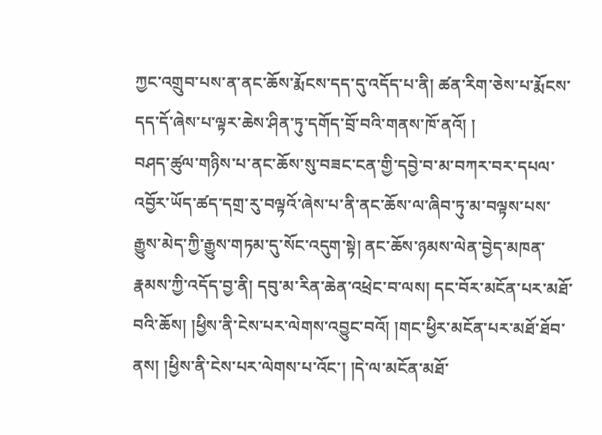ཀྱང་འགྲུབ་པས་ན་ནང་ཆོས་རྨོངས་དད་དུ་འདོད་པ་ནི། ཚན་རིག་ཅེས་པ་རྨོངས་དད་དོ་ཞེས་པ་ལྟར་ཆེས་ཤིན་ཏུ་དགོད་བྲོ་བའི་གནས་ཁོ་ནའོ། །
བཤད་ཚུལ་གཉིས་པ་ནང་ཆོས་སུ་བཟང་ངན་གྱི་དབྱེ་བ་མ་བཀར་བར་དཔལ་འབྱོར་ཡོད་ཚད་དགྲ་རུ་བལྟའོ་ཞེས་པ་ནི་ནང་ཆོས་ལ་ཞིབ་ཏུ་མ་བལྟས་པས་རྒྱུས་མེད་ཀྱི་རྒྱུས་གཏམ་དུ་སོང་འདུག་སྟེ། ནང་ཆོས་ཉམས་ལེན་བྱེད་མཁན་རྣམས་ཀྱི་འདོད་བྱ་ནི། དབུ་མ་རིན་ཆེན་འཕྲེང་བ་ལས། དང་བོར་མངོན་པར་མཐོ་བའི་ཆོས། །ཕྱིས་ནི་ངེས་པར་ལེགས་འབྱུང་བའོ། །གང་ཕྱིར་མངོན་པར་མཐོ་ཐོབ་ནས། །ཕྱིས་ནི་ངེས་པར་ལེགས་པ་འོང་། །དེ་ལ་མངོན་མཐོ་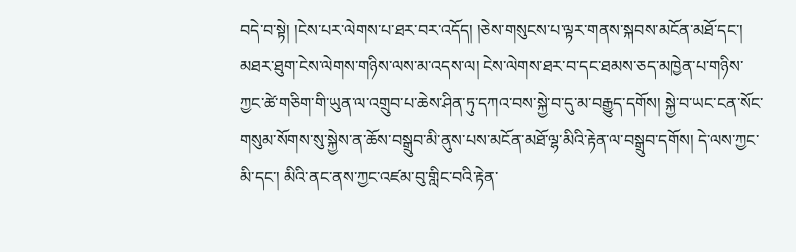བདེ་བ་སྟེ། །ངེས་པར་ལེགས་པ་ཐར་བར་འདོད། །ཅེས་གསུངས་པ་ལྟར་གནས་སྐབས་མངོན་མཐོ་དང་། མཐར་ཐུག་ངེས་ལེགས་གཉིས་ལས་མ་འདས་ལ། ངེས་ལེགས་ཐར་བ་དང་ཐམས་ཅད་མཁྱེན་པ་གཉིས་ཀྱང་ཚེ་གཅིག་གི་ཡུན་ལ་འགྲུབ་པ་ཆེས་ཤིན་ཏུ་དཀའ་བས་སྐྱེ་བ་དུ་མ་བརྒྱུད་དགོས། སྐྱེ་བ་ཡང་ངན་སོང་གསུམ་སོགས་སུ་སྐྱེས་ན་ཆོས་བསྒྲུབ་མི་ནུས་པས་མངོན་མཐོ་ལྷ་མིའི་རྟེན་ལ་བསྒྲུབ་དགོས། དེ་ལས་ཀྱང་མི་དང་། མིའི་ནང་ནས་ཀྱང་འཛམ་བུ་གླིང་བའི་རྟེན་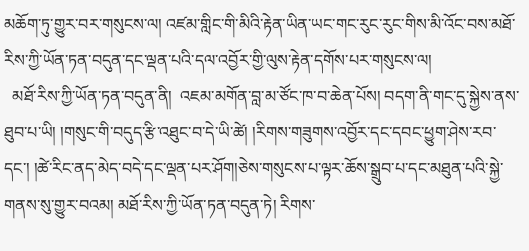མཆོག་ཏུ་གྱུར་བར་གསུངས་ལ། འཛམ་གླིང་གི་མིའི་རྟེན་ཡིན་ཡང་གང་རུང་རུང་གིས་མི་འོང་བས་མཐོ་རིས་ཀྱི་ཡོན་ཏན་བདུན་དང་ལྡན་པའི་དལ་འབྱོར་གྱི་ལུས་རྟེན་དགོས་པར་གསུངས་ལ།
  མཐོ་རིས་ཀྱི་ཡོན་ཏན་བདུན་ནི།  འཇམ་མགོན་བླ་མ་ཙོང་ཁ་བ་ཆེན་པོས། བདག་ནི་གང་དུ་སྐྱེས་ནས་ཐུབ་པ་ཡི། །གསུང་གི་བདུད་རྩི་འཐུང་བ་དེ་ཡི་ཚེ། །རིགས་གཟུགས་འབྱོར་དང་དབང་ཕྱུག་ཤེས་རབ་དང་། །ཚེ་རིང་ནད་མེད་བདེ་དང་ལྡན་པར་ཤོག།ཅེས་གསུངས་པ་ལྟར་ཆོས་སྒྲུབ་པ་དང་མཐུན་པའི་སྐྱེ་གནས་སུ་གྱུར་བའམ། མཐོ་རིས་ཀྱི་ཡོན་ཏན་བདུན་ཏེ། རིགས་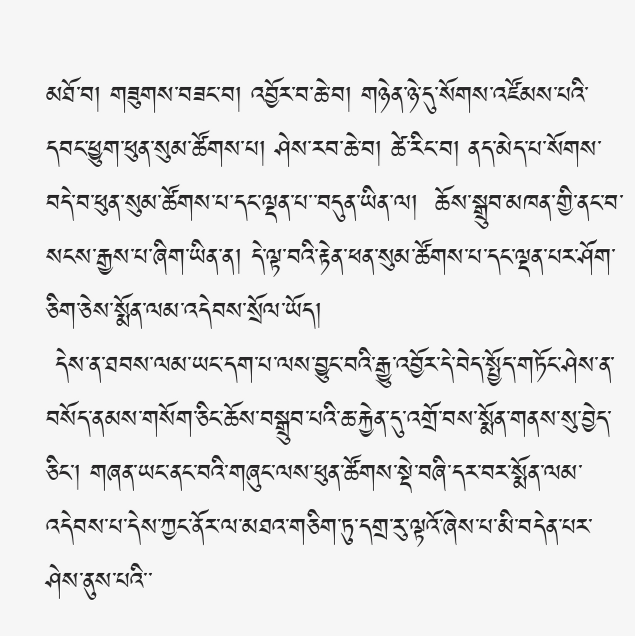མཐོ་བ། གཟུགས་བཟང་བ། འབྱོར་བ་ཆེ་བ། གཉེན་ཉེ་དུ་སོགས་འཛོམས་པའི་དབང་ཕྱུག་ཕུན་སུམ་ཚོགས་པ། ཤེས་རབ་ཆེ་བ། ཚེ་རིང་བ། ནད་མེད་པ་སོགས་བདེ་བ་ཕུན་སུམ་ཚོགས་པ་དང་ལྡན་པ་་བདུན་ཡིན་ལ།  ཆོས་སྒྲུབ་མཁན་གྱི་ནང་བ་སངས་རྒྱས་པ་ཞིག་ཡིན་ན། དེ་ལྟ་བའི་རྟེན་ཕན་སུམ་ཚོགས་པ་དང་ལྡན་པར་ཤོག་ཅིག་ཅེས་སྨོན་ལམ་འདེབས་སྲོལ་ཡོད།
 དེས་ན་ཐབས་ལམ་ཡང་དག་པ་ལས་བྱུང་བའི་རྒྱུ་འབྱོར་དེ་བེད་སྤྱོད་གཏོང་ཤེས་ན་བསོད་ནམས་གསོག་ཅིང་ཆོས་བསྒྲུབ་པའི་ཆ་རྐྱེན་དུ་འགྲོ་བས་སྨོན་གནས་སུ་བྱེད་ཅིང་། གཞན་ཡང་ནང་བའི་གཞུང་ལས་ཕུན་ཚོགས་སྡེ་བཞི་དར་བར་སྨོན་ལམ་འདེབས་པ་དེས་ཀྱང་ནོར་ལ་མཐའ་གཅིག་ཏུ་དགྲ་རུ་ལྟའོ་ཞེས་པ་མི་བདེན་པར་ཤེས་ནུས་པའི་་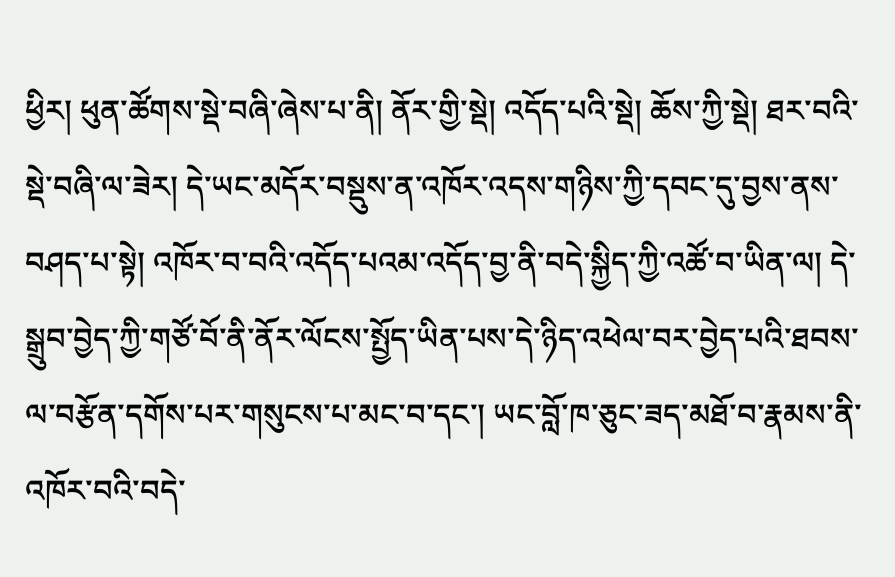ཕྱིར། ཕུན་ཚོགས་སྡེ་བཞི་ཞེས་པ་ནི། ནོར་གྱི་སྡེ། འདོད་པའི་སྡེ། ཆོས་ཀྱི་སྡེ། ཐར་བའི་སྡེ་བཞི་ལ་ཟེར། དེ་ཡང་མདོར་བསྡུས་ན་འཁོར་འདས་གཉིས་ཀྱི་དབང་དུ་བྱས་ནས་བཤད་པ་སྟེ། འཁོར་བ་བའི་འདོད་པའམ་འདོད་བྱ་ནི་བདེ་སྐྱིད་ཀྱི་འཚོ་བ་ཡིན་ལ། དེ་སྒྲུབ་བྱེད་ཀྱི་གཙོ་བོ་ནི་ནོར་ལོངས་སྤྱོད་ཡིན་པས་དེ་ཉིད་འཕེལ་བར་བྱེད་པའི་ཐབས་ལ་བརྩོན་དགོས་པར་གསུངས་པ་མང་བ་དང་། ཡང་བློ་ཁ་ཅུང་ཟད་མཐོ་བ་རྣམས་ནི་འཁོར་བའི་བདེ་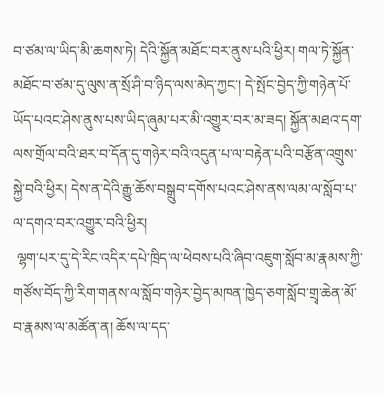བ་ཙམ་ལ་ཡིད་མི་ཆགས་ཏེ། དེའི་སྐྱོན་མཐོང་བར་ནུས་པའི་ཕྱིར། གལ་ཏེ་སྐྱོན་མཐོང་བ་ཙམ་དུ་ལུས་ན་སྲོ་ཤི་བ་ཉིད་ལས་མེད་ཀྱང་། དེ་སྤོང་བྱེད་ཀྱི་གཉེན་པོ་ཡོད་པའང་ཤེས་ནུས་པས་ཡིད་ཞུམ་པར་མི་འགྱུར་བར་མ་ཟད། སྐྱོན་མཐའ་དག་ལས་གྲོལ་བའི་ཐར་བ་དོན་དུ་གཉེར་བའི་འདུན་པ་ལ་བརྟེན་པའི་བརྩོན་འགྲུས་སྐྱེ་བའི་ཕྱིར། དེས་ན་དེའི་རྒྱུ་ཆོས་བསྒྲུབ་དགོས་པའང་ཤེས་ནས་ལམ་ལ་སློབ་པ་ལ་དགའ་བར་འགྱུར་བའི་ཕྱིར།
 ལྷག་པར་དུ་དེ་རིང་འདིར་དཔེ་ཁྲིད་ལ་ཕེབས་པའི་ཞིབ་འཇུག་སློབ་མ་རྣམས་ཀྱི་གཙོས་བོད་ཀྱི་རིག་གནས་ལ་སློབ་གཉེར་བྱེད་མཁན་ཁྱེད་ཅག་སློབ་གྲྭ་ཆེན་མོ་བ་རྣམས་ལ་མཚོན་ན། ཆོས་ལ་དད་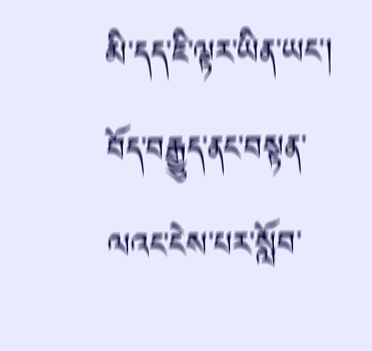མི་དད་ཇི་ལྟར་ཡིན་ཡང་། བོད་བརྒྱུད་ནང་བསྟན་ལའང་ངེས་པར་སློབ་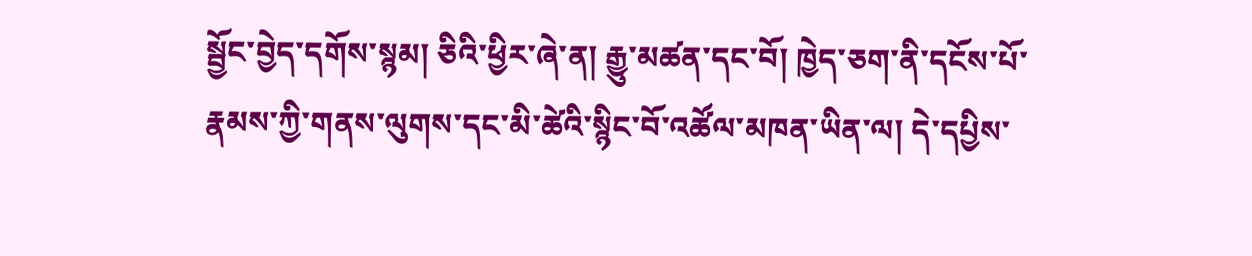སྦྱོང་བྱེད་དགོས་སྙམ། ཅིའི་ཕྱིར་ཞེ་ན། རྒྱུ་མཚན་དང་བོ། ཁྱེད་ཅག་ནི་དངོས་པོ་རྣམས་ཀྱི་གནས་ལུགས་དང་མི་ཚེའི་སྙིང་བོ་འཚོལ་མཁན་ཡིན་ལ། དེ་དཔྱིས་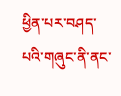ཕྱིན་པར་བཤད་པའི་གཞུང་ནི་ནང་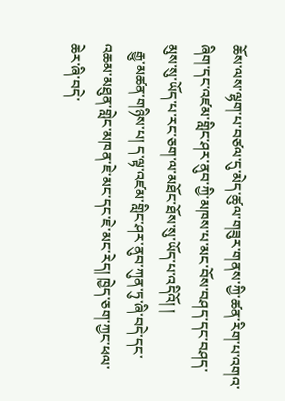ཆོས་ལས་ལྷག་པ་བཙལ་དུ་མེད་ཚུལ་གཟུར་གནས་ཀྱི་ཚན་རིག་པ་འགའ་ཞིག་དང་འཛམ་གླིང་ཤར་ནུབ་ཀྱི་མཁས་པ་མང་བོས་བཤད་དང་བཤད་མུས་སུ་ཡོད་པ་རང་ཅག་ལ་མཐོང་ཐོས་སུ་ཡོད་པ་འདིའོ། །
  རྒྱུ་མཚན་གཉིས་པ། ད་ལྟ་འཛམ་གླིང་ཤར་ནུབ་ཀུན་ཏུ་ཞི་བདེ་དང་འཆམ་མཐུན་གླེང་མཁན་ཇེ་མང་དང་ཇེ་མང་རེད། ཁྱེད་ཅག་ཀྱང་ཕལ་ཆེར་ཞི་བདེ་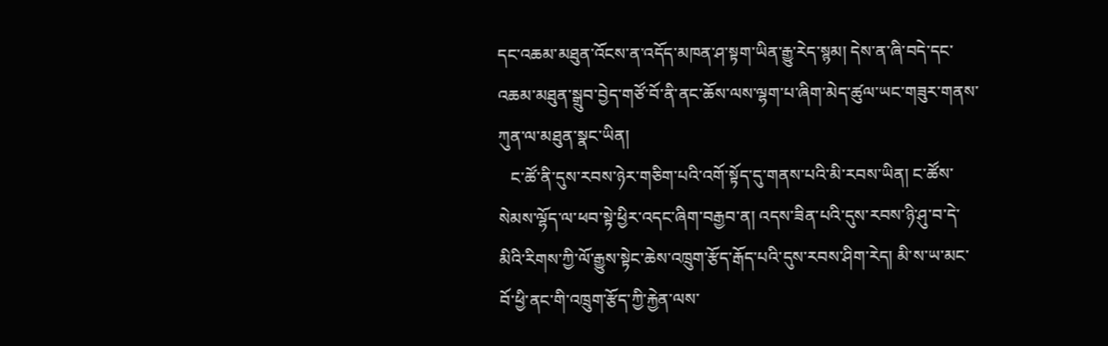དང་འཆམ་མཐུན་འོངས་ན་འདོད་མཁན་ཤ་སྟག་ཡིན་རྒྱུ་རེད་སྙམ། དེས་ན་ཞི་བདེ་དང་འཆམ་མཐུན་སྒྲུབ་བྱེད་གཙོ་བོ་ནི་ནང་ཆོས་ལས་ལྷག་པ་ཞིག་མེད་ཚུལ་ཡང་གཟུར་གནས་ཀུན་ལ་མཐུན་སྣང་ཡིན།
   ང་ཚོ་ནི་དུས་རབས་ཉེར་གཅིག་པའི་འགོ་སྟོད་དུ་གནས་པའི་མི་རབས་ཡིན། ང་ཚོས་སེམས་ལྷོད་ལ་ཕབ་སྟེ་ཕྱིར་འདང་ཞིག་བརྒྱབ་ན། འདས་ཟིན་པའི་དུས་རབས་ཉི་ཤུ་བ་དེ་མིའི་རིགས་ཀྱི་ལོ་རྒྱུས་སྟེང་ཆེས་འཁྲུག་རྩོད་རྒོད་པའི་དུས་རབས་ཤིག་རེད། མི་ས་ཡ་མང་བོ་ཕྱི་ནང་གི་འཁྲུག་རྩོད་ཀྱི་རྐྱེན་ལས་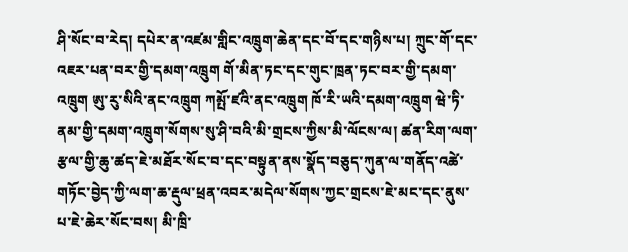ཤི་སོང་བ་རེད། དཔེར་ན་འཛམ་གླིང་འཁྲུག་ཆེན་དང་བོ་དང་གཉིས་པ། ཀྲུང་གོ་དང་འཇར་པན་བར་གྱི་དམག་འཁྲུག གོ་མིན་ཏང་དང་གུང་ཁྲན་ཏང་བར་གྱི་དམག་འཁྲུག ཨུ་རུ་སིའི་ནང་འཁྲུག ཀམྤོ་ཛའི་ནང་འཁྲུག ཁོ་རི་ཡའི་དམག་འཁྲུག ཝེ་ཏི་ནམ་གྱི་དམག་འཁྲུག་སོགས་སུ་ཤི་བའི་མི་གྲངས་ཀྱིས་མི་ལོངས་ལ། ཚན་རིག་ལག་རྩལ་གྱི་ཆུ་ཚད་ཇེ་མཐོར་སོང་བ་དང་བསྟུན་ནས་སྣོད་བཅུད་ཀུན་ལ་གནོད་འཚེ་གཏོང་བྱེད་ཀྱི་ལག་ཆ་རྡུལ་ཕྲན་འབར་མདེལ་སོགས་ཀྱང་གྲངས་ཇེ་མང་དང་ནུས་པ་ཇེ་ཆེར་སོང་བས། མི་ཁྲི་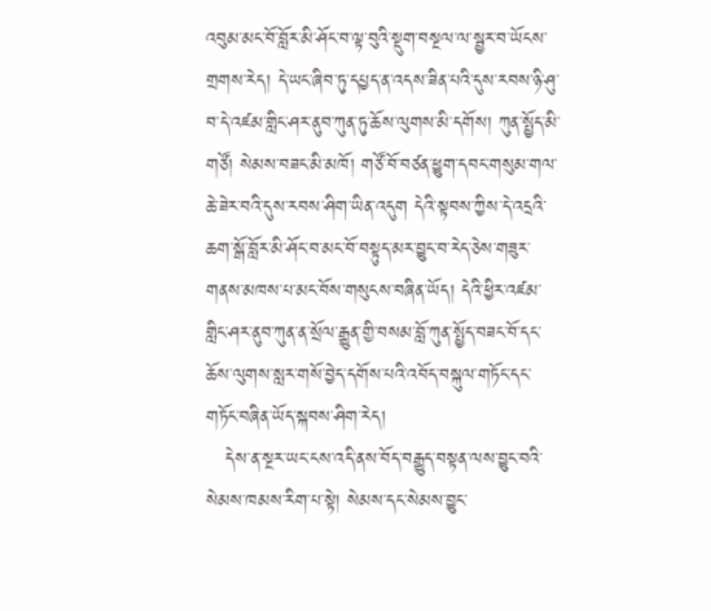འབུམ་མང་བོ་བློར་མི་ཤོང་བ་ལྟ་བུའི་སྡུག་བསྔལ་ལ་སྦྱར་བ་ཡོངས་གྲགས་རེད། དེ་ཡང་ཞིབ་ཏུ་དཔྱད་ན་འདས་ཟིན་པའི་དུས་རབས་ཉི་ཤུ་བ་དེ་འཛམ་གླིང་ཤར་ནུབ་ཀུན་ཏུ་ཆོས་ལུགས་མི་དགོས། ཀུན་སྤྱོད་མི་གཙོ། སེམས་བཟང་མི་མཁོ། གཙོ་བོ་བཙན་ཕྱུག་དབང་གསུམ་གལ་ཆེ་ཟེར་བའི་དུས་རབས་ཤིག་ཡིན་འདུག དེའི་སྟབས་ཀྱིས་དེ་འདྲའི་ཆག་སྒོ་བློར་མི་ཤོང་བ་མང་བོ་བསྟུད་མར་བྱུང་བ་རེད་ཅེས་གཟུར་གནས་མཁས་པ་མང་བོས་གསུངས་བཞིན་ཡོད། དེའི་ཕྱིར་འཛམ་གླིང་ཤར་ནུབ་ཀུན་ན་སྲོལ་རྒྱུན་གྱི་བསམ་བློ་ཀུན་སྤྱོད་བཟང་བོ་དང་ཆོས་ལུགས་སླར་གསོ་བྱེད་དགོས་པའི་འབོད་བསྐུལ་གཏོང་དང་གཏོང་བཞིན་ཡོད་སྐབས་ཤིག་རེད།
   དེས་ན་སྔར་ཡང་ངས་འདི་ནས་བོད་བརྒྱུད་བསྟན་ལས་བྱུང་བའི་སེམས་ཁམས་རིག་པ་སྟེ། སེམས་དང་སེམས་བྱུང་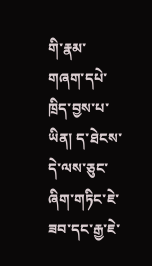གི་རྣམ་གཞག་དཔེ་ཁྲིད་བྱས་པ་ཡིན། ད་ཐེངས་དེ་ལས་ཅུང་ཞིག་གཏིང་ཇེ་ཟབ་དང་རྒྱ་ཇེ་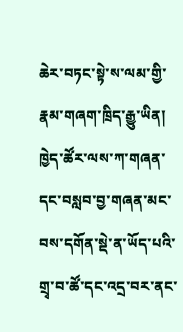ཆེར་བཏང་སྟེ་ས་ལམ་གྱི་རྣམ་གཞག་ཁྲིད་རྒྱུ་ཡིན། ཁྱེད་ཚོར་ལས་ཀ་གཞན་དང་བསླབ་བྱ་གཞན་མང་བས་དགོན་སྡེ་ན་ཡོད་པའི་གྲྭ་བ་ཚོ་དང་འདྲ་བར་ནང་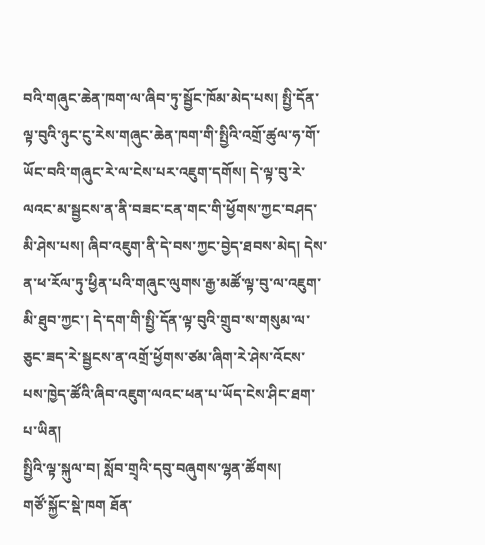བའི་གཞུང་ཆེན་ཁག་ལ་ཞིབ་ཏུ་སྦྱོང་ཁོམ་མེད་པས། སྤྱི་དོན་ལྟ་བུའི་ཉུང་ངུ་རེས་གཞུང་ཆེན་ཁག་གི་སྤྱིའི་འགྲོ་ཚུལ་ཧ་གོ་ཡོང་བའི་གཞུང་རེ་ལ་ངེས་པར་འཇུག་དགོས། དེ་ལྟ་བུ་རེ་ལའང་མ་སྦྱངས་ན་ནི་བཟང་ངན་གང་གི་ཕྱོགས་ཀྱང་བཤད་མི་ཤེས་པས། ཞིབ་འཇུག་ནི་དེ་བས་ཀྱང་བྱེད་ཐབས་མེད། དེས་ན་ཕ་རོལ་ཏུ་ཕྱིན་པའི་གཞུང་ལུགས་རྒྱ་མཚོ་ལྟ་བུ་ལ་འཇུག་མི་ཐུབ་ཀྱང་། དེ་དག་གི་སྤྱི་དོན་ལྟ་བུའི་གྲུབ་ས་གསུམ་ལ་ཅུང་ཟད་རེ་སྦྱངས་ན་འགྲོ་ཕྱོགས་ཙམ་ཞིག་རེ་ཤེས་འོངས་པས་ཁྱེད་ཚོའི་ཞིབ་འཇུག་ལའང་ཕན་པ་ཡོད་ངེས་ཤིང་ཐག་པ་ཡིན།
སྤྱིའི་ལྟ་སྐུལ་བ། སློབ་གྲྭའི་དབུ་བཞུགས་ལྷན་ཚོགས།
གཙོ་སྐྱོང་སྡེ་ཁག ཐོན་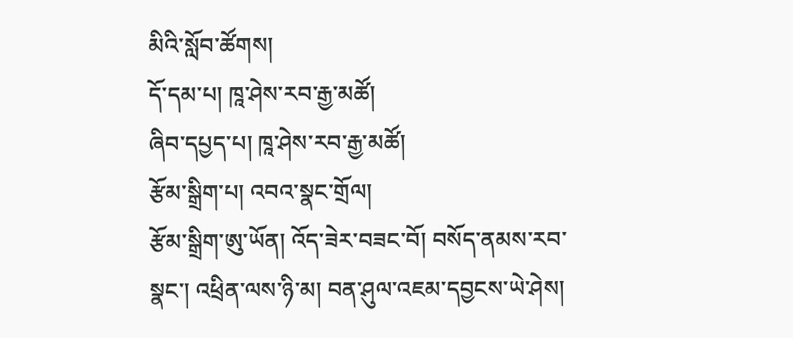མིའི་སློབ་ཚོགས།
དོ་དམ་པ། ཁཱ་ཤེས་རབ་རྒྱ་མཚོ།
ཞིབ་དཔྱད་པ། ཁཱ་ཤེས་རབ་རྒྱ་མཚོ།
རྩོམ་སྒྲིག་པ། འབའ་སྣང་གྲོལ།
རྩོམ་སྒྲིག་ཨུ་ཡོན། འོད་ཟེར་བཟང་བོ། བསོད་ནམས་རབ་སྣང་། འཕྲིན་ལས་ཉི་མ། བན་ཤུལ་འཇམ་དབྱངས་ཡེ་ཤེས།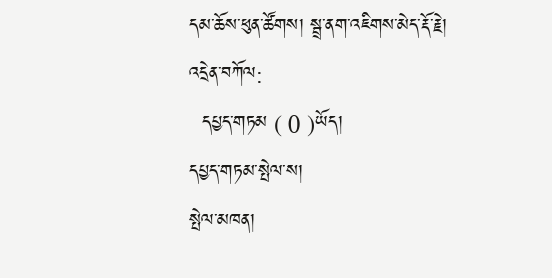དམ་ཆོས་ཕུན་ཚོགས། སྦྲ་ནག་འཇིགས་མེད་རྡོ་རྗེ།
འདྲེན་བཀོལ:
  དཔྱད་གཏམ ( 0 )ཡོད།
དཔྱད་གཏམ་སྤེལ་ས།
སྤེལ་མཁན།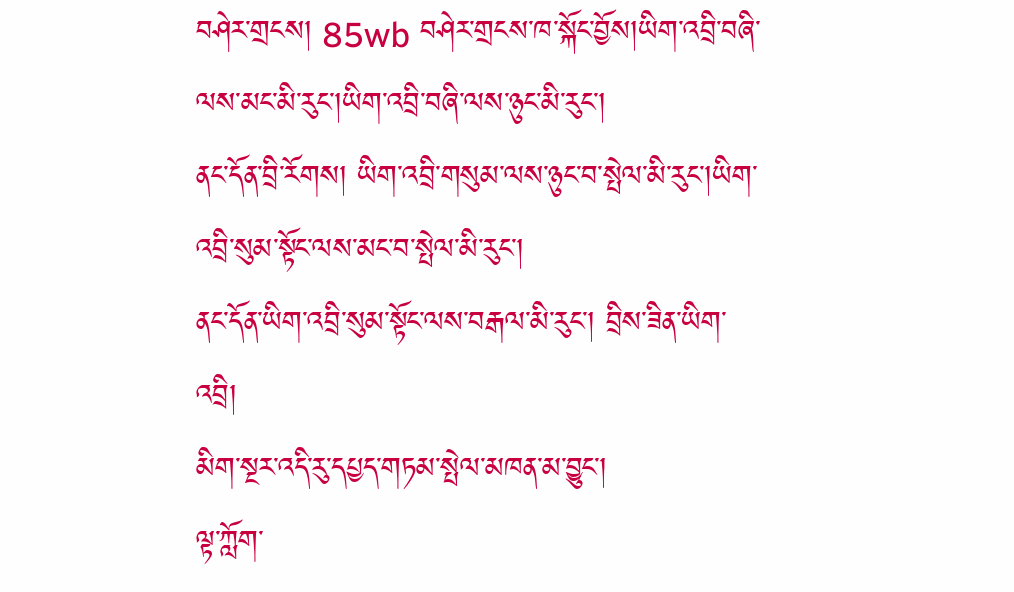བཤེར་གྲངས། 85wb བཤེར་གྲངས་ཁ་སྐོང་བྱོས།ཡིག་འབྲི་བཞི་ལས་མང་མི་རུང་།ཡིག་འབྲི་བཞི་ལས་ཉུང་མི་རུང་།
ནང་དོན་བྲི་རོགས། ཡིག་འབྲི་གསུམ་ལས་ཉུང་བ་སྤེལ་མི་རུང་།ཡིག་འབྲི་སུམ་སྟོང་ལས་མང་བ་སྤེལ་མི་རུང་།
ནང་དོན་ཡིག་འབྲི་སུམ་སྟོང་ལས་བརྒལ་མི་རུང་། བྲིས་ཟིན་ཡིག་འབྲི།
མིག་སྔར་འདི་རུ་དཔྱད་གཏམ་སྤེལ་མཁན་མ་བྱུང་།
ལྟ་ཀློག་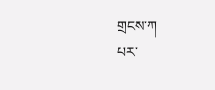གྲངས་ཀ
པར་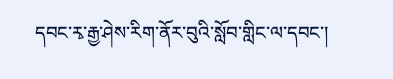དབང་རྭ་རྒྱ་ཤེས་རིག་ནོར་བུའི་སློབ་གླིང་ལ་དབང་།